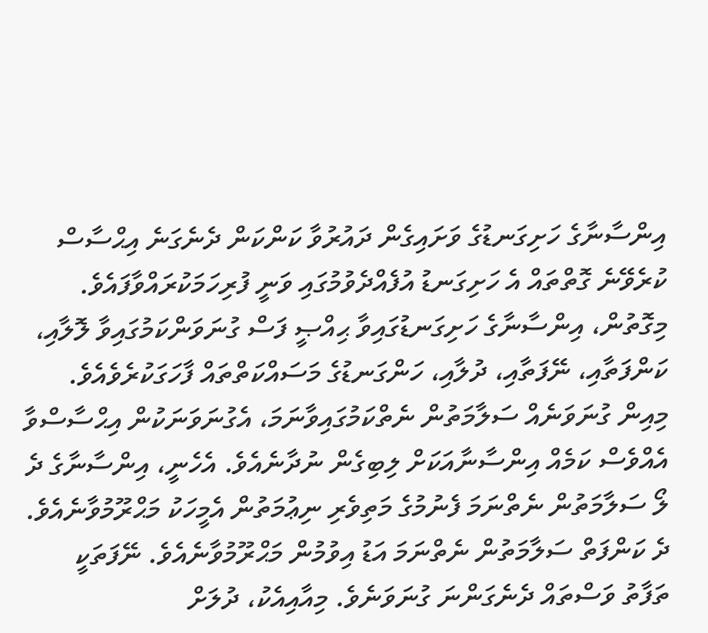އިންސާނާގެ ހަށިގަނޑުގެ ވަށައިގެން ދައުރުވާ ކަންކަން ދެނެގަނެ އިޙްސާސް ކުރެވޭނެ ގޮތްތައް އެ ހަށިގަނޑު އުފެއްދެވުމުގައި ވަނީ ފުރިހަމަކުރައްވާފައެވެ. މިގޮތުން، އިންސާނާގެ ހަށިގަނޑުގައިވާ ޙިއްޞީ ފަސް ގުނަވަންކަމުގައިވާ ލޮލާއި، ކަންފަތާއި، ނޭފަތާއި، ދުލާއި، ހަންގަނޑުގެ މަސައްކަތްތައް ފާހަގަކުރެވެއެވެ. މިއިން ގުނަވަނެއް ސަލާމަތުން ނެތްކަމުގައިވާނަމަ، އެގުނަވަނަކުން އިޙްސާސްވާ އެއްވެސް ކަމެއް އިންސާނާއަކަށް ލިބިގެން ނުދާނެއެވެ. އެހެނީ، އިންސާނާގެ ދެ ލޯ ސަލާމަތުން ނެތްނަމަ ފެނުމުގެ މަތިވެރި ނިޢުމަތުން އެމީހަކު މަޙްރޫމުވާނެއެވެ. ދެ ކަންފަތް ސަލާމަތުން ނެތްނަމަ އަޑު އިވުމުން މަޙްރޫމުވާނެއެވެ. ނޭފަތަކީ ތަފާތު ވަސްތައް ދެނެގަންނަ ގުނަވަނެވެ. މިއާއިއެކު، ދުލަށް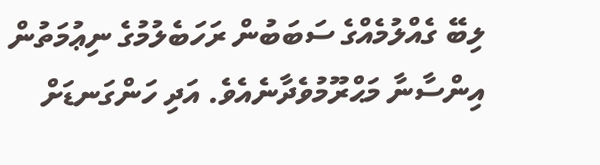ލިބޭ ގެއްލުމެއްގެ ސަބަބުން ރަހަބެލުމުގެ ނިޢުމަތުން އިންސާނާ މަޙްރޫމުވެދާނެއެވެ. އަދި ހަންގަނޑަށް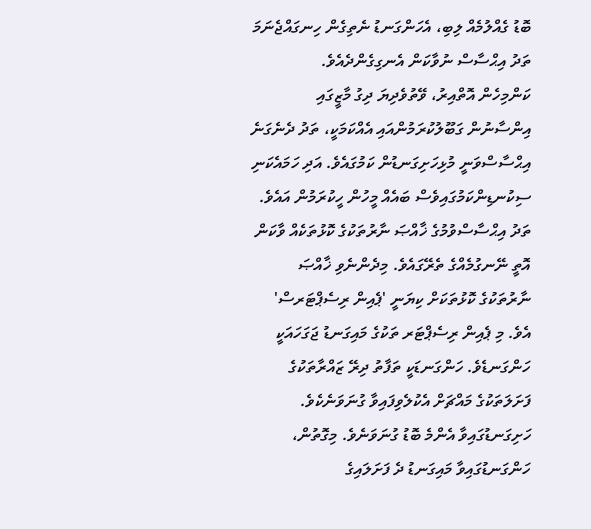ބޮޑު ގެއްލުމެއް ލިބި، އެހަންގަނޑު ނެތިގެން ހިނގައްޖެނަމަ ތަދު އިޙްސާސް ނުވާކަން އެނގިގެންދެއެވެ.
ކަންމިހެން އޮތްއިރު، ވޭތުވެދިޔަ ދިގު މާޒީގައި އިންސާނުން ގަބޫލުކުރަމުންއައި އެއްކަމަކީ، ތަދު ދެނެގަނެ އިޙްސާސްވަނީ މުޅިހަށިގަނޑުން ކަމުގައެވެ. އަދި ހަމައެކަނި ސިކުނޑިންކަމުގައިވެސް ބައެއް މީހުން ހީކުރަމުން އައެވެ. ތަދު އިޙްސާސްވުމުގެ ޚާއްޞަ ނާރުތަކުގެ ކޮޅުތަކެއް ވާކަން އޮތީ ނޭނގުމެއްގެ ތެރޭގައެވެ. މިދެންނެވި ޚާއްޞަ ނާރުތަކުގެ ކޮޅުތަކަށް ކިޔަނީ 'ޕެއިން ރިސެޕްޓަރސް' އެވެ. މި ޕެއިން ރިސެޕްޓަރ ތަކުގެ މައިގަނޑު ޖަގަހައަކީ ހަންގަނޑެވެ. ހަންގަނޑަކީ ތަފާތު ދިރޭ ޒައްރާތަކުގެ ފަށަލަތަކުގެ މައްޗަށް އެކުލެވިފައިވާ ގުނަވަނެކެވެ. ހަށިގަނޑުގައިވާ އެންމެ ބޮޑު ގުނަވަނެވެ. މިގޮތުން، ހަންގަނޑުގައިވާ މައިގަނޑު ދެ ފަށަލައިގެ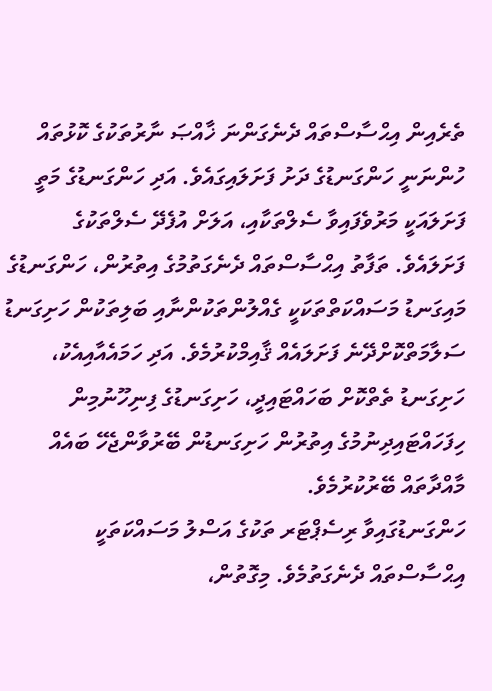ތެރެއިން އިޙްސާސްތައް ދެނެގަންނަ ޚާއްޞަ ނާރުތަކުގެ ކޮޅުތައް ހުންނަނީ ހަންގަނޑުގެ ދަށު ފަށަލައިގައެވެ. އަދި ހަންގަނޑުގެ މަތީ ފަށަލައަކީ މަރުވެފައިވާ ސެލްތަކާއި، އަލަށް އުފެދޭ ސެލްތަކުގެ ފަށަލައެވެ. ތަފާތު އިޙްސާސްތައް ދެނެގަތުމުގެ އިތުރުން، ހަންގަނޑުގެ މައިގަނޑު މަސައްކަތްތަކަކީ ގެއްލުންތަކުންނާއި ބަލިތަކުން ހަށިގަނޑު ސަލާމަތްކޮށްދޭނެ ފަށަލައެއް ޤާއިމްކުރުމެވެ. އަދި ހަމައެއާއިއެކު، ހަށިގަނޑު ތެތްކޮށް ބަހައްޓައިދީ، ހަށިގަނޑުގެ ފިނިހޫނުމިން ހިފަހައްޓައިދިނުމުގެ އިތުރުން ހަށިގަނޑުން ބޭރުވާންޖެހޭ ބައެއް މާއްދާތައް ބޭރުކުރުމެވެ.
ހަންގަނޑުގައިވާ ރިސެޕްޓަރ ތަކުގެ އަސްލު މަސައްކަތަކީ އިޙްސާސްތައް ދެނެގަތުމެވެ. މިގޮތުން،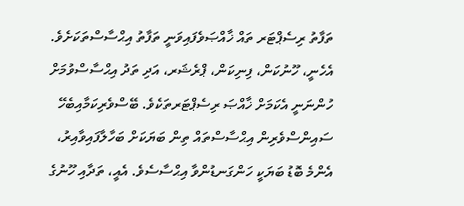ތަފާތު ރިސެޕްޓަރ ތައް ޚާއްޞަވެފައިވަނީ ތަފާތު އިޙްސާސްތަކަށެވެ. އެހެނީ، ހޫނުކަން، ފިނިކަން، ޕްރެޝަރ، އަދި ތަދު އިޙްސާސްވުމަށް ހުންނަނީ އެކަމަށް ޚާއްޞަ ރިސެޕްޓަރތަކެވެ. ބޭސްވެރިކަމާއިބެހޭ ސައިންސްވެރިން އިޙްސާސްތައް ތިން ބަޔަކަށް ބަހާލާފައިވާއިރު، އެންމެ ބޮޑު ބަޔަކީ ހަންގަނޑުންވާ އިޙްސާސެވެ. އެއީ، ތަދާއި ހޫނުގެ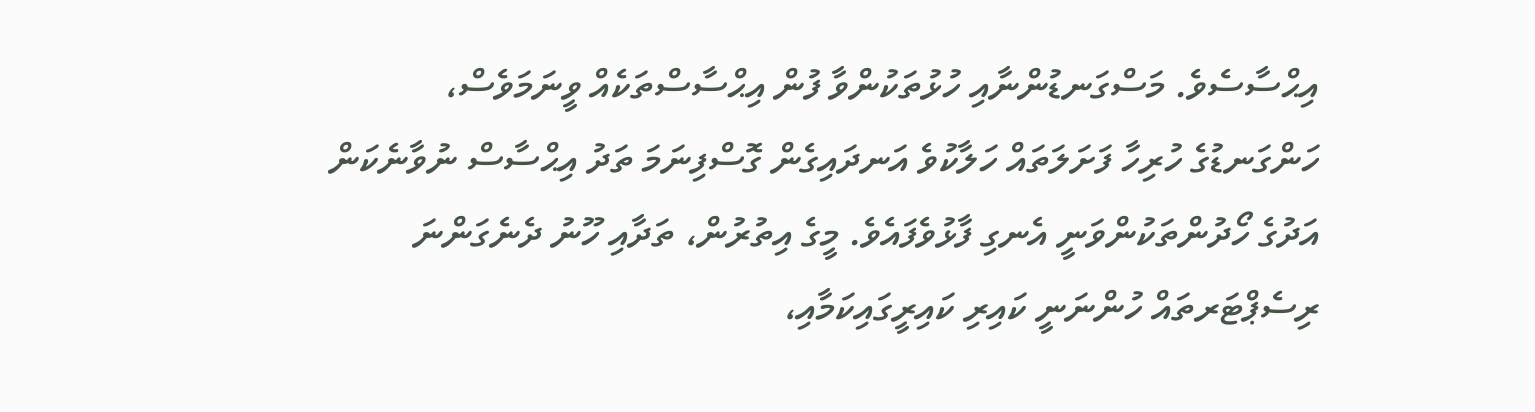އިޙްސާސެވެ. މަސްގަނޑުންނާއި ހުޅުތަކުންވާ ފުން އިޙްސާސްތަކެއް ވީނަމަވެސް، ހަންގަނޑުގެ ހުރިހާ ފަށަލަތައް ހަލާކުވެ އަނދައިގެން ގޮސްފިނަމަ ތަދު އިޙްސާސް ނުވާނެކަން އަދުގެ ހޯދުންތަކުންވަނީ އެނގި ފާޅުވެފައެވެ. މީގެ އިތުރުން، ތަދާއި ހޫނު ދެނެގަންނަ ރިސެޕްޓަރތައް ހުންނަނީ ކައިރި ކައިރީގައިކަމާއި،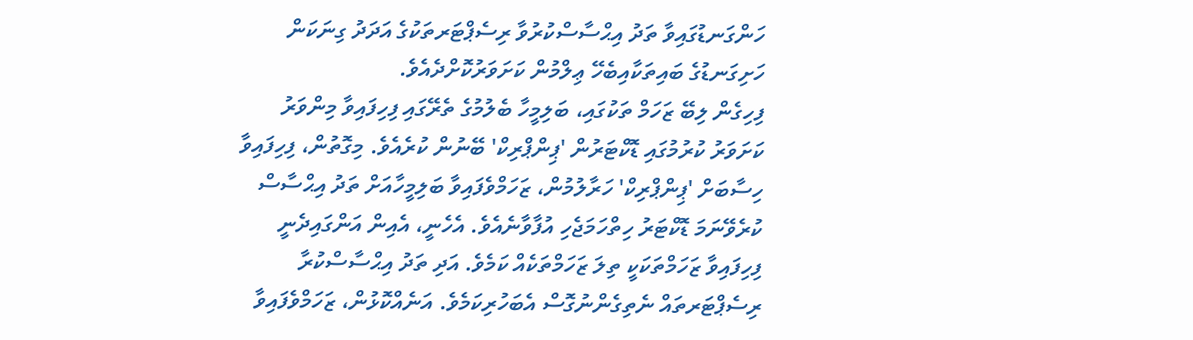ހަންގަނޑުގައިވާ ތަދު އިޙްސާސްކުރުވާ ރިސެޕްޓަރތަކުގެ އަދަދު ގިނަކަން ހަށިގަނޑުގެ ބައިތަކާއިބެހޭ ޢިލްމުން ކަށަވަރުކޮށްދެއެވެ.
ފިހިގެން ލިބޭ ޒަހަމް ތަކުގައި، ބަލިމީހާ ބެލުމުގެ ތެރޭގައި ފިހިފައިވާ މިންވަރު ކަށަވަރު ކުރުމުގައި ޑޮކްޓަރުން 'ޕިންޕްރިކް' ބޭނުން ކުރެއެވެ. މިގޮތުން، ފިހިފައިވާ ހިސާބަށް 'ޕިންޕްރިކް' ހަރާލުމުން، ޒަހަމްވެފައިވާ ބަލިމީހާއަށް ތަދު އިޙްސާސް ކުރެވޭނަމަ ޑޮކްޓަރު ހިތްހަމަޖެހި އުފާވާނެއެވެ. އެހެނީ، އެއިން އަންގައިދެނީ ފިހިފައިވާ ޒަހަމްތަކަކީ ތިލަ ޒަހަމްތަކެއް ކަމެވެ. އަދި ތަދު އިޙްސާސްކުރާ ރިސެޕްޓަރތައް ނެތިގެންނުގޮސް އެބަހުރިކަމެވެ. އަނެއްކޮޅުން، ޒަހަމްވެފައިވާ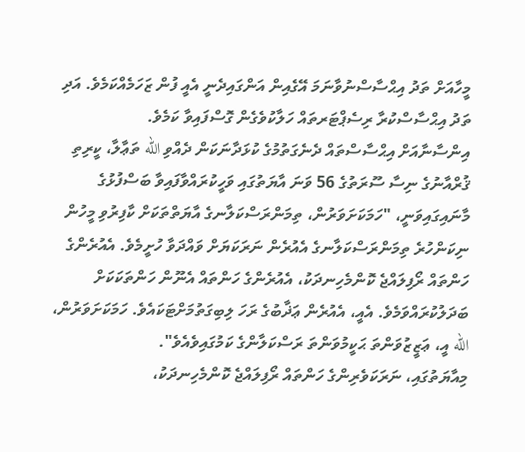މީހާއަށް ތަދު އިޙްސާސްނުވާނަމަ އޭގެއިން އަންގައިދެނީ އެއީ ފުން ޒަހަމެއްކަމެވެ. އަދި ތަދު އިޙްސާސްކުރާ ރިސެޕްޓަރތައް ހަލާކުވެގެން ގޮސްފައިވާ ކަމެވެ.
އިންސާނާއަށް އިޙްސާސްތައް ދެނެގަތުމުގެ ކުޅަދާނަކަން ދެއްވި الله ތަޢާލާ، ކީރިތި ޤުރްއާނުގެ ނިސާ ސޫރަތުގެ 56 ވަނަ އާޔަތުގައި ވަހީކުރައްވާފައިވާ ބަސްފުޅުގެ މާނައިގައިވަނީ، "ހަމަކަށަވަރުން، ތިމަންރަސްކަލާނގެ އާޔަތްތަކަށް ކާފިރުވި މީހުން ނިކަންހުރެ ތިމަންރަސްކަލާނގެ އެއުރެން ނަރަކަޔަށް ވައްދަވާ ހުށީމެވެ. އެއުރެންގެ ހަންތައް ރޯފިލައްޖެ ކޮންމެހިނދަކު، އެއުރެންގެ ހަންތައް އެނޫން ހަންތަކަކަށް ބަދަލުކުރައްވަމެވެ. އެއީ، އެއުރެން ޢަޛާބުގެ ރަހަ ލިބިގަތުމަށްޓަކައެވެ. ހަމަކަށަވަރުން، الله އީ، ޢަޒީޒުވަންތަ ޙަކީމުވަންތަ ރަސްކަލާންގެ ކަމުގައިވެއެވެ".
މިއާޔަތުގައި، ނަރަކަވެރިންގެ ހަންތައް ރޯފިލައްޖެ ކޮންމެހިނދަކު،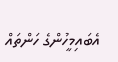އެބައިމީހުންގެ ހަންތައް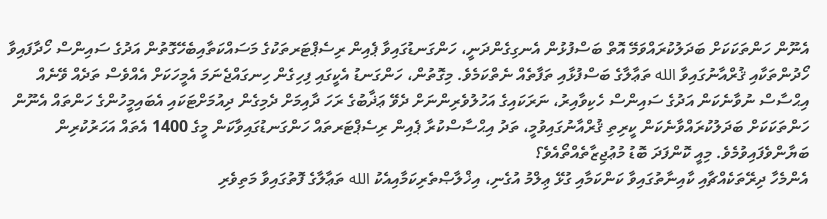އެނޫން ހަންތަކަކަށް ބަދަލުކުރައްވަމޭ އޮތް ބަސްފުޅުން އެނގިގެންދަނީ، ހަންގަނޑުގައިވާ ޕެއިން ރިސެޕްޓަރތަކުގެ މަސައްކަތާއިބެހޭގޮތުން އަދުގެ ސައިންސް ހޯދާފައިވާ ހޯދުންތަކާއި ޤުރްއާނުގައިވާ الله ތަޢާލާގެ ބަސްފުޅާއި ތަފާތެއް ނެތްކަމެވެ. މިގޮތުން، ހަންގަނޑު އެކީގައި ފިހިގެން ހިނގައްޖެނަމަ އެމީހަކަށް އެއްވެސް ތަދެއް ވޭނެއް އިޙްސާސް ނުވާނެކަން އަދުގެ ސައިންސް ހެކިވާއިރު، ނަރަކައިގެ އަހުލުވެރިންނަށް ދެވޭ ޢަޛާބުގެ ރަހަ ދާއިމަށް ދެމިގެން ދިއުމަށްޓަކައި އެބައިމީހުންގެ ހަންތައް އެނޫން ހަންތަކަކަށް ބަދަލުކުރައްވާނެކަން ކީރިތި ޤުރްއާނުގައިވުމީ، ތަދު އިޙްސާސްކުރާ ޕެއިން ރިސެޕްޓަރތައް ހަންގަނޑުގައިވާކަން މީގެ 1400 އެތައް އަހަރުކުރިން ބަޔާންވެފައިވުމެވެ. މިއީ ކޮންފަދަ ބޮޑު މުޢުޖިޒާތެއްތޯއެވެ؟
އެންމެހާ ދިރޭތަކެއްޗާއި ކާއިނާތުގައިވާ ކަންކަމާއި ގުޅޭ ޢިލްމު އުގެނި، އިޚްލާޞްތެރިކަމާއިއެކު الله ތަޢާލާގެ ފޮތުގައިވާ މަތިވެރި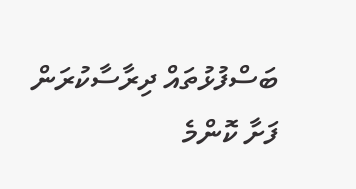ބަސްފުޅުތައް ދިރާސާކުރަން ފަށާ ކޮންމެ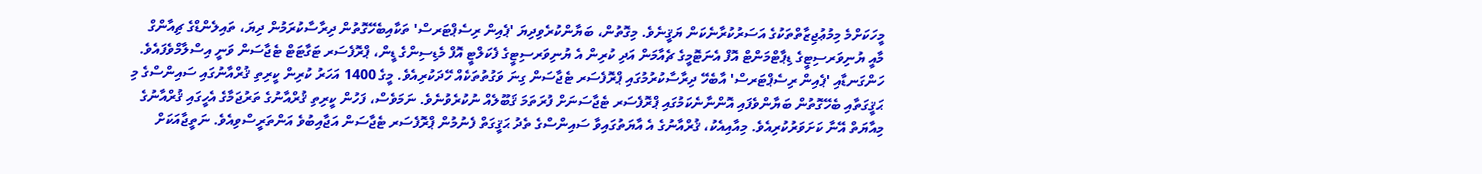މީހަކަށްމެ މިމުޢުޖިޒާތްތަކުގެ އަސަރުކުރާނެކަން ޔަޤީނެވެ. މިގޮތުން، ބަޔާންކުރެވިދިޔަ 'ޕެއިން ރިސެޕްޓަރސް' ތަކާއިބެހޭގޮތުން ދިރާސާކުރަމުން ދިޔަ، ތައިލެންޑްގެ ޗިއާންގް މާއީ ޔުނިވަރސިޓީގެ ޑިޕާޓްމަންޓް އޮފް އެނަޓޮމީގެ ޗެއާމަން އަދި ކުރިން އެ ޔުނިވަރސިޓީގެ ފެކަލްޓީ އޮފް މެޑިސިންގެ ޑީން، ޕްރޮފެސަރ ޓަގާޓަޓް ޓެޖާސަން ވަނީ އިސްލާމްވެފައެވެ. ހަންގަނޑާއި 'ޕެއިން ރިސެޕްޓަރސް' އާބެހޭ ދިރާސާކުރުމުގައި ޕްރޮފެސަރ ޓެޖާސަން ގިނަ ވަގުތުތަކެއް ހޭދަކުރިއެވެ. މީގެ 1400 އަހަރު ކުރިން ކީރިތި ޤުރްއާނުގައި ސައިންސްގެ މި ޙަޤީގަތާއި ބެހޭގޮތުން ބަޔާންވެފައި އޮންނާނެކަމުގައި ޕްރޮފެސަރ ޓެޖާސަނަށް ފުރަތަމަ ޤަބޫލެއް ނުކުރެވުނެވެ. ނަމަވެސް، ފަހުން ކީރިތި ޤުރްއާނުގެ ތަރުޖަމާގެ އެހީގައި ޤުރްއާނުގެ މިއާޔަތް އޭނާ ކަށަވަރުކުރިއެވެ. މިއާއިއެކު، ޤުރްއާނުގެ އެ އާޔަތުގައިވާ ސައިންސްގެ ތެދު ޙަޤީގަތް ފެނުމުން ޕްރޮފެސަރ ޓެޖާސަން އަޖާއިބުވެ އަންތަރީސްވިއެވެ. ނަތީޖާއަކަށް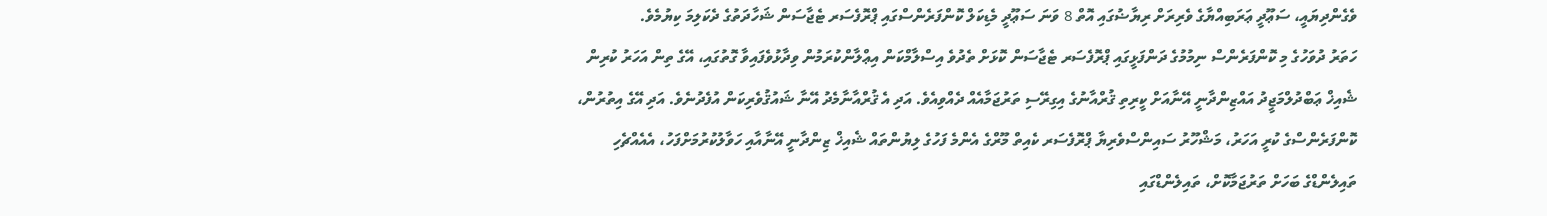ވެގެންދިޔައީ، ސަޢޫދީ ޢަރަބިއްޔާގެ ވެރިރަށް ރިޔާޟުގައި އޮތް 8 ވަނަ ސަޢޫދީ މެޑިކަލް ކޮންފަރެންސްގައި ޕްރޮފެސަރ ޓެޖާސަން ޝަހާދަތުގެ ދެކަލިމަ ކިޔުމެވެ.
ހަތަރު ދުވަހުގެ މި ކޮންފަރެންސް ނިމުމުގެ ދަންފަޅީގައި ޕްރޮފެސަރ ޓެޖާސަން ކޮޅަށް ތެދުވެ އިސްލާމްކަން އިޢްލާންކުރަމުން ވިދާޅުވެފައިވާ ގޮތުގައި، އޭގެ ތިން އަހަރު ކުރިން ޝެއިޚް ޢަބްދުލްމަޖީދު އައްޒިންދާނީ އޭނާއަށް ކީރިތި ޤުރްއާނުގެ އިގިރޭސި ތަރުޖަމާއެއް ދެއްވިއެވެ. އަދި އެ ޤުރްއާނާމެދު އޭނާ ޝައުޤުވެރިކަން އުފެދުނެވެ. އަދި އޭގެ އިތުރުން، ކޮންފަރެންސްގެ ކުރީ އަހަރު، މަޝްހޫރު ސައިންސްވެރިޔާ ޕްރޮފެސަރ ކެއިތް މޫރްގެ އެންމެ ފަހުގެ ލިޔުންތައް ޝެއިޚް ޒިންދާނީ އޭނާއާއި ހަވާލުކުރުމަށްފަހު، އެއެއްޗެހި ތައިލެންޑްގެ ބަހަށް ތަރުޖަމާކޮށް، ތައިލެންޑްގައި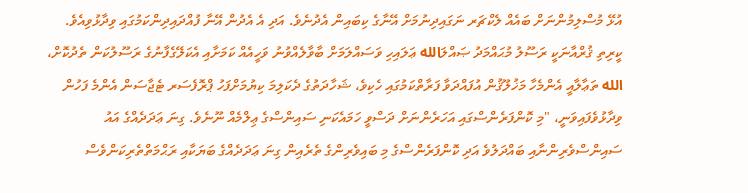އުޅޭ މުސްލިމުންނަށް ބައެއް ލެކްޗަރ ނަގައިދިނުމަށް އޭނާގެ ކިބައިން އެދުނެވެ. އަދި އެ އެދުން އޭނާ ފުއްދައިދިންކަމުގައި ވިދާޅުވިއެވެ.
ކީރިތި ޤުރްއާނަކީ ރަސޫލު މުޙައްމަދު ޞައްލަالله ޢަލައިހި ވަސައްލަމަށް ބާވާލެއްވުނު ވަހީއެއް ކަމަށާއި އެކަލޭގެފާނުގެ ރަސޫލުކަން ތެދުކޮށް، الله ތަޢާލާއީ އެންމެހާ މަޚުލޫޤުން އުފައްދަވާ ފަރާތްކަމުގައި ހެކިވެ، ޝަހާދަތުގެ ދެކަލިމަ ކިޔުމަށްފަހު ޕްރޮފެސަރ ޓެޖާސަން އެންމެ ފަހުން ވިދާޅުވެފައިވަނީ، "މި ކޮންފަރެންސްގައި އަހަރެންނަށް ދަސްވީ ހަމައެކަނި ސައިންސްގެ ޢިލްމެއް ނޫނެވެ. ގިނަ ޢަދަދެއްގެ އައު ސައިންސްވެރިންނާއި ބައްދަލުވެ އަދި ކޮންފަރެންސްގެ މި ބައިވެރިންގެ ތެރެއިން ގިނަ ޢަދަދެއްގެ ބަޔަކާއި ރަޙްމަތްތެރިކަންވެސް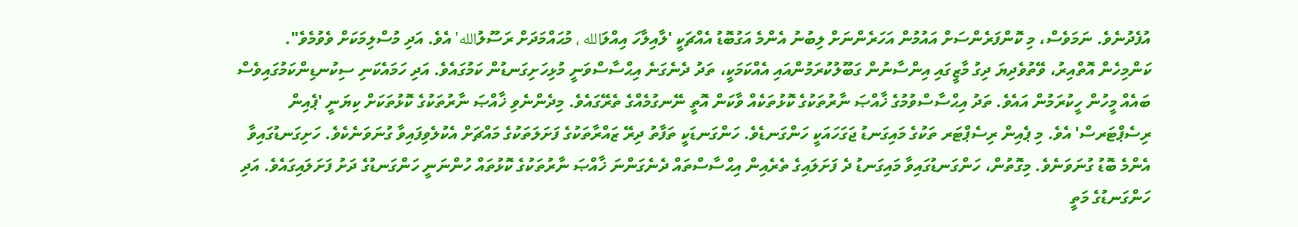އުފެދުނެވެ. ނަމަވެސް، މި ކޮންފަރެންސަށް އައުމުން އަހަރެންނަށް ލިބުނު އެންމެ އަގުބޮޑު އެއްޗަކީ 'ލާއިލާހަ އިއްލަالله ، މުޙައްމަދަށް ރަސޫލުالله' އެވެ. އަދި މުސްލިމަކަށް ވެވުމެވެ".
ކަންމިހެން އޮތްއިރު، ވޭތުވެދިޔަ ދިގު މާޒީގައި އިންސާނުން ގަބޫލުކުރަމުންއައި އެއްކަމަކީ، ތަދު ދެނެގަނެ އިޙްސާސްވަނީ މުޅިހަށިގަނޑުން ކަމުގައެވެ. އަދި ހަމައެކަނި ސިކުނޑިންކަމުގައިވެސް ބައެއް މީހުން ހީކުރަމުން އައެވެ. ތަދު އިޙްސާސްވުމުގެ ޚާއްޞަ ނާރުތަކުގެ ކޮޅުތަކެއް ވާކަން އޮތީ ނޭނގުމެއްގެ ތެރޭގައެވެ. މިދެންނެވި ޚާއްޞަ ނާރުތަކުގެ ކޮޅުތަކަށް ކިޔަނީ 'ޕެއިން ރިސެޕްޓަރސް' އެވެ. މި ޕެއިން ރިސެޕްޓަރ ތަކުގެ މައިގަނޑު ޖަގަހައަކީ ހަންގަނޑެވެ. ހަންގަނޑަކީ ތަފާތު ދިރޭ ޒައްރާތަކުގެ ފަށަލަތަކުގެ މައްޗަށް އެކުލެވިފައިވާ ގުނަވަނެކެވެ. ހަށިގަނޑުގައިވާ އެންމެ ބޮޑު ގުނަވަނެވެ. މިގޮތުން، ހަންގަނޑުގައިވާ މައިގަނޑު ދެ ފަށަލައިގެ ތެރެއިން އިޙްސާސްތައް ދެނެގަންނަ ޚާއްޞަ ނާރުތަކުގެ ކޮޅުތައް ހުންނަނީ ހަންގަނޑުގެ ދަށު ފަށަލައިގައެވެ. އަދި ހަންގަނޑުގެ މަތީ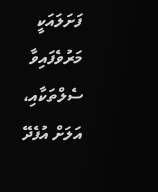ފަށަލައަކީ މަރުވެފައިވާ ސެލްތަކާއި، އަލަށް އުފެދޭ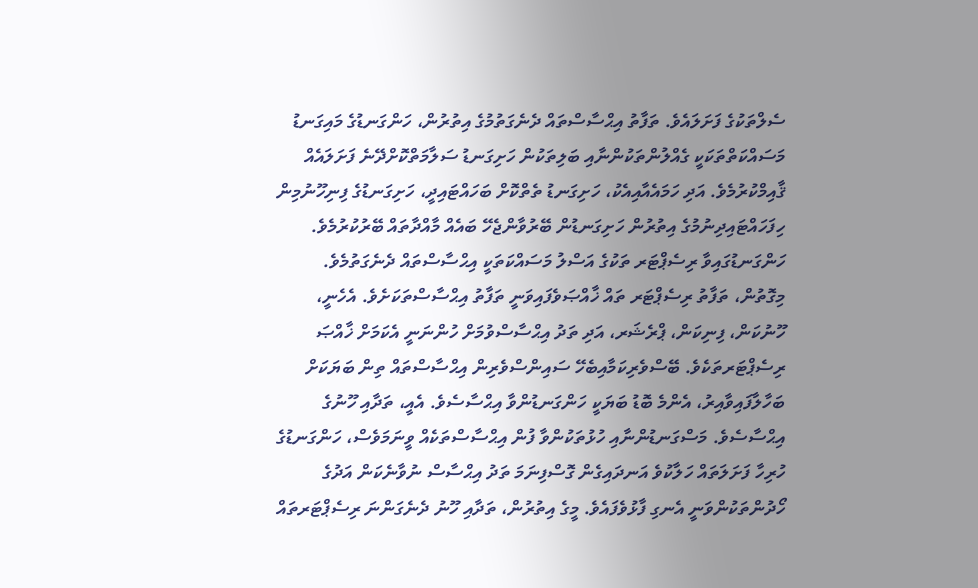ސެލްތަކުގެ ފަށަލައެވެ. ތަފާތު އިޙްސާސްތައް ދެނެގަތުމުގެ އިތުރުން، ހަންގަނޑުގެ މައިގަނޑު މަސައްކަތްތަކަކީ ގެއްލުންތަކުންނާއި ބަލިތަކުން ހަށިގަނޑު ސަލާމަތްކޮށްދޭނެ ފަށަލައެއް ޤާއިމްކުރުމެވެ. އަދި ހަމައެއާއިއެކު، ހަށިގަނޑު ތެތްކޮށް ބަހައްޓައިދީ، ހަށިގަނޑުގެ ފިނިހޫނުމިން ހިފަހައްޓައިދިނުމުގެ އިތުރުން ހަށިގަނޑުން ބޭރުވާންޖެހޭ ބައެއް މާއްދާތައް ބޭރުކުރުމެވެ.
ހަންގަނޑުގައިވާ ރިސެޕްޓަރ ތަކުގެ އަސްލު މަސައްކަތަކީ އިޙްސާސްތައް ދެނެގަތުމެވެ. މިގޮތުން، ތަފާތު ރިސެޕްޓަރ ތައް ޚާއްޞަވެފައިވަނީ ތަފާތު އިޙްސާސްތަކަށެވެ. އެހެނީ، ހޫނުކަން، ފިނިކަން، ޕްރެޝަރ، އަދި ތަދު އިޙްސާސްވުމަށް ހުންނަނީ އެކަމަށް ޚާއްޞަ ރިސެޕްޓަރތަކެވެ. ބޭސްވެރިކަމާއިބެހޭ ސައިންސްވެރިން އިޙްސާސްތައް ތިން ބަޔަކަށް ބަހާލާފައިވާއިރު، އެންމެ ބޮޑު ބަޔަކީ ހަންގަނޑުންވާ އިޙްސާސެވެ. އެއީ، ތަދާއި ހޫނުގެ އިޙްސާސެވެ. މަސްގަނޑުންނާއި ހުޅުތަކުންވާ ފުން އިޙްސާސްތަކެއް ވީނަމަވެސް، ހަންގަނޑުގެ ހުރިހާ ފަށަލަތައް ހަލާކުވެ އަނދައިގެން ގޮސްފިނަމަ ތަދު އިޙްސާސް ނުވާނެކަން އަދުގެ ހޯދުންތަކުންވަނީ އެނގި ފާޅުވެފައެވެ. މީގެ އިތުރުން، ތަދާއި ހޫނު ދެނެގަންނަ ރިސެޕްޓަރތައް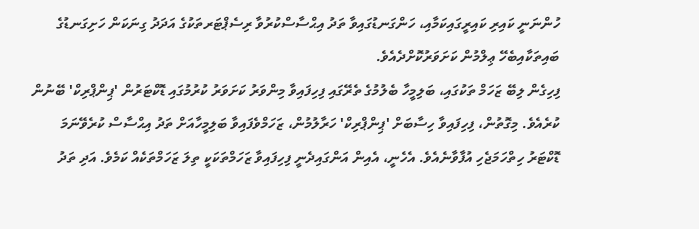ހުންނަނީ ކައިރި ކައިރީގައިކަމާއި، ހަންގަނޑުގައިވާ ތަދު އިޙްސާސްކުރުވާ ރިސެޕްޓަރތަކުގެ އަދަދު ގިނަކަން ހަށިގަނޑުގެ ބައިތަކާއިބެހޭ ޢިލްމުން ކަށަވަރުކޮށްދެއެވެ.
ފިހިގެން ލިބޭ ޒަހަމް ތަކުގައި، ބަލިމީހާ ބެލުމުގެ ތެރޭގައި ފިހިފައިވާ މިންވަރު ކަށަވަރު ކުރުމުގައި ޑޮކްޓަރުން 'ޕިންޕްރިކް' ބޭނުން ކުރެއެވެ. މިގޮތުން، ފިހިފައިވާ ހިސާބަށް 'ޕިންޕްރިކް' ހަރާލުމުން، ޒަހަމްވެފައިވާ ބަލިމީހާއަށް ތަދު އިޙްސާސް ކުރެވޭނަމަ ޑޮކްޓަރު ހިތްހަމަޖެހި އުފާވާނެއެވެ. އެހެނީ، އެއިން އަންގައިދެނީ ފިހިފައިވާ ޒަހަމްތަކަކީ ތިލަ ޒަހަމްތަކެއް ކަމެވެ. އަދި ތަދު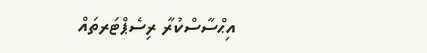އިޙްސާސްކުރާ ރިސެޕްޓަރތައް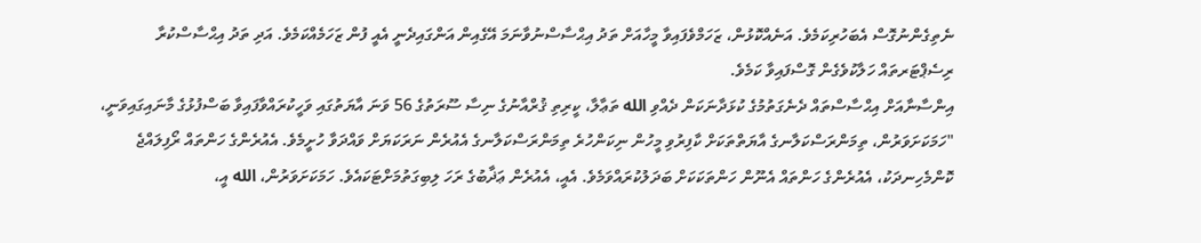ނެތިގެންނުގޮސް އެބަހުރިކަމެވެ. އަނެއްކޮޅުން، ޒަހަމްވެފައިވާ މީހާއަށް ތަދު އިޙްސާސްނުވާނަމަ އޭގެއިން އަންގައިދެނީ އެއީ ފުން ޒަހަމެއްކަމެވެ. އަދި ތަދު އިޙްސާސްކުރާ ރިސެޕްޓަރތައް ހަލާކުވެގެން ގޮސްފައިވާ ކަމެވެ.
އިންސާނާއަށް އިޙްސާސްތައް ދެނެގަތުމުގެ ކުޅަދާނަކަން ދެއްވި الله ތަޢާލާ، ކީރިތި ޤުރްއާނުގެ ނިސާ ސޫރަތުގެ 56 ވަނަ އާޔަތުގައި ވަހީކުރައްވާފައިވާ ބަސްފުޅުގެ މާނައިގައިވަނީ، "ހަމަކަށަވަރުން، ތިމަންރަސްކަލާނގެ އާޔަތްތަކަށް ކާފިރުވި މީހުން ނިކަންހުރެ ތިމަންރަސްކަލާނގެ އެއުރެން ނަރަކަޔަށް ވައްދަވާ ހުށީމެވެ. އެއުރެންގެ ހަންތައް ރޯފިލައްޖެ ކޮންމެހިނދަކު، އެއުރެންގެ ހަންތައް އެނޫން ހަންތަކަކަށް ބަދަލުކުރައްވަމެވެ. އެއީ، އެއުރެން ޢަޛާބުގެ ރަހަ ލިބިގަތުމަށްޓަކައެވެ. ހަމަކަށަވަރުން، الله އީ،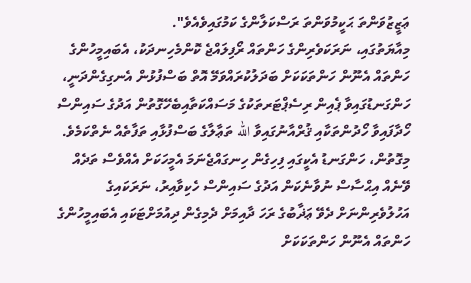ޢަޒީޒުވަންތަ ޙަކީމުވަންތަ ރަސްކަލާންގެ ކަމުގައިވެއެވެ".
މިއާޔަތުގައި، ނަރަކަވެރިންގެ ހަންތައް ރޯފިލައްޖެ ކޮންމެހިނދަކު، އެބައިމީހުންގެ ހަންތައް އެނޫން ހަންތަކަކަށް ބަދަލުކުރައްވަމޭ އޮތް ބަސްފުޅުން އެނގިގެންދަނީ، ހަންގަނޑުގައިވާ ޕެއިން ރިސެޕްޓަރތަކުގެ މަސައްކަތާއިބެހޭގޮތުން އަދުގެ ސައިންސް ހޯދާފައިވާ ހޯދުންތަކާއި ޤުރްއާނުގައިވާ الله ތަޢާލާގެ ބަސްފުޅާއި ތަފާތެއް ނެތްކަމެވެ. މިގޮތުން، ހަންގަނޑު އެކީގައި ފިހިގެން ހިނގައްޖެނަމަ އެމީހަކަށް އެއްވެސް ތަދެއް ވޭނެއް އިޙްސާސް ނުވާނެކަން އަދުގެ ސައިންސް ހެކިވާއިރު، ނަރަކައިގެ އަހުލުވެރިންނަށް ދެވޭ ޢަޛާބުގެ ރަހަ ދާއިމަށް ދެމިގެން ދިއުމަށްޓަކައި އެބައިމީހުންގެ ހަންތައް އެނޫން ހަންތަކަކަށް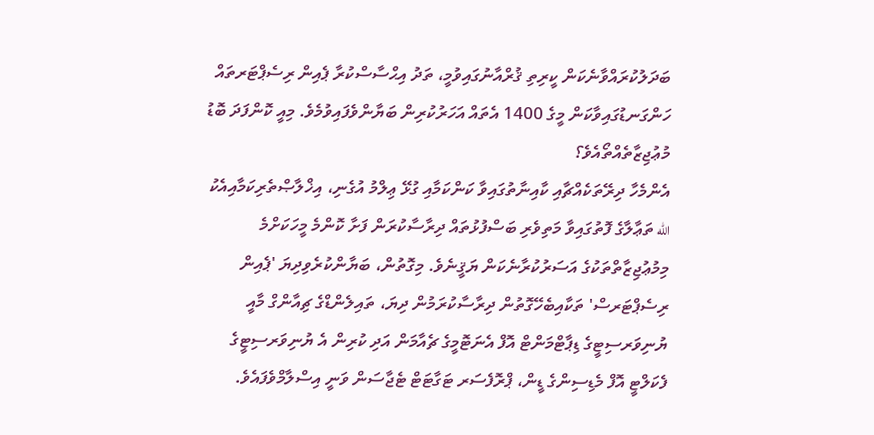ބަދަލުކުރައްވާނެކަން ކީރިތި ޤުރްއާނުގައިވުމީ، ތަދު އިޙްސާސްކުރާ ޕެއިން ރިސެޕްޓަރތައް ހަންގަނޑުގައިވާކަން މީގެ 1400 އެތައް އަހަރުކުރިން ބަޔާންވެފައިވުމެވެ. މިއީ ކޮންފަދަ ބޮޑު މުޢުޖިޒާތެއްތޯއެވެ؟
އެންމެހާ ދިރޭތަކެއްޗާއި ކާއިނާތުގައިވާ ކަންކަމާއި ގުޅޭ ޢިލްމު އުގެނި، އިޚްލާޞްތެރިކަމާއިއެކު الله ތަޢާލާގެ ފޮތުގައިވާ މަތިވެރި ބަސްފުޅުތައް ދިރާސާކުރަން ފަށާ ކޮންމެ މީހަކަށްމެ މިމުޢުޖިޒާތްތަކުގެ އަސަރުކުރާނެކަން ޔަޤީނެވެ. މިގޮތުން، ބަޔާންކުރެވިދިޔަ 'ޕެއިން ރިސެޕްޓަރސް' ތަކާއިބެހޭގޮތުން ދިރާސާކުރަމުން ދިޔަ، ތައިލެންޑްގެ ޗިއާންގް މާއީ ޔުނިވަރސިޓީގެ ޑިޕާޓްމަންޓް އޮފް އެނަޓޮމީގެ ޗެއާމަން އަދި ކުރިން އެ ޔުނިވަރސިޓީގެ ފެކަލްޓީ އޮފް މެޑިސިންގެ ޑީން، ޕްރޮފެސަރ ޓަގާޓަޓް ޓެޖާސަން ވަނީ އިސްލާމްވެފައެވެ.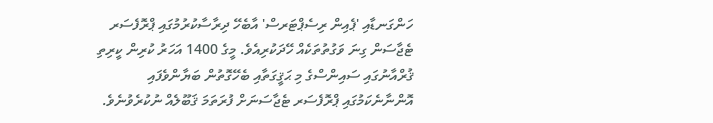ހަންގަނޑާއި 'ޕެއިން ރިސެޕްޓަރސް' އާބެހޭ ދިރާސާކުރުމުގައި ޕްރޮފެސަރ ޓެޖާސަން ގިނަ ވަގުތުތަކެއް ހޭދަކުރިއެވެ. މީގެ 1400 އަހަރު ކުރިން ކީރިތި ޤުރްއާނުގައި ސައިންސްގެ މި ޙަޤީގަތާއި ބެހޭގޮތުން ބަޔާންވެފައި އޮންނާނެކަމުގައި ޕްރޮފެސަރ ޓެޖާސަނަށް ފުރަތަމަ ޤަބޫލެއް ނުކުރެވުނެވެ.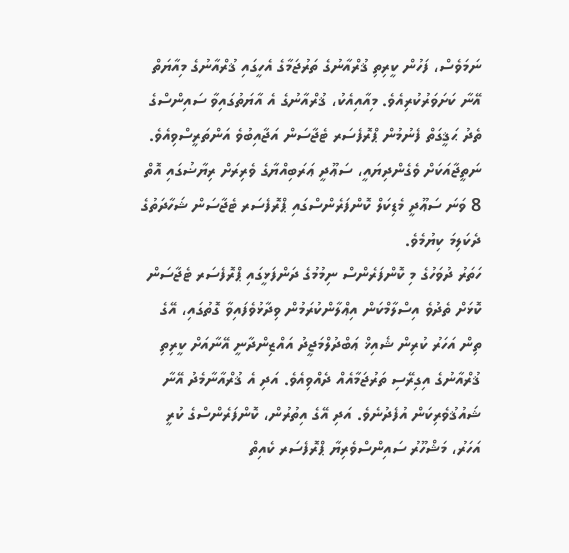ނަމަވެސް، ފަހުން ކީރިތި ޤުރްއާނުގެ ތަރުޖަމާގެ އެހީގައި ޤުރްއާނުގެ މިއާޔަތް އޭނާ ކަށަވަރުކުރިއެވެ. މިއާއިއެކު، ޤުރްއާނުގެ އެ އާޔަތުގައިވާ ސައިންސްގެ ތެދު ޙަޤީގަތް ފެނުމުން ޕްރޮފެސަރ ޓެޖާސަން އަޖާއިބުވެ އަންތަރީސްވިއެވެ. ނަތީޖާއަކަށް ވެގެންދިޔައީ، ސަޢޫދީ ޢަރަބިއްޔާގެ ވެރިރަށް ރިޔާޟުގައި އޮތް 8 ވަނަ ސަޢޫދީ މެޑިކަލް ކޮންފަރެންސްގައި ޕްރޮފެސަރ ޓެޖާސަން ޝަހާދަތުގެ ދެކަލިމަ ކިޔުމެވެ.
ހަތަރު ދުވަހުގެ މި ކޮންފަރެންސް ނިމުމުގެ ދަންފަޅީގައި ޕްރޮފެސަރ ޓެޖާސަން ކޮޅަށް ތެދުވެ އިސްލާމްކަން އިޢްލާންކުރަމުން ވިދާޅުވެފައިވާ ގޮތުގައި، އޭގެ ތިން އަހަރު ކުރިން ޝެއިޚް ޢަބްދުލްމަޖީދު އައްޒިންދާނީ އޭނާއަށް ކީރިތި ޤުރްއާނުގެ އިގިރޭސި ތަރުޖަމާއެއް ދެއްވިއެވެ. އަދި އެ ޤުރްއާނާމެދު އޭނާ ޝައުޤުވެރިކަން އުފެދުނެވެ. އަދި އޭގެ އިތުރުން، ކޮންފަރެންސްގެ ކުރީ އަހަރު، މަޝްހޫރު ސައިންސްވެރިޔާ ޕްރޮފެސަރ ކެއިތް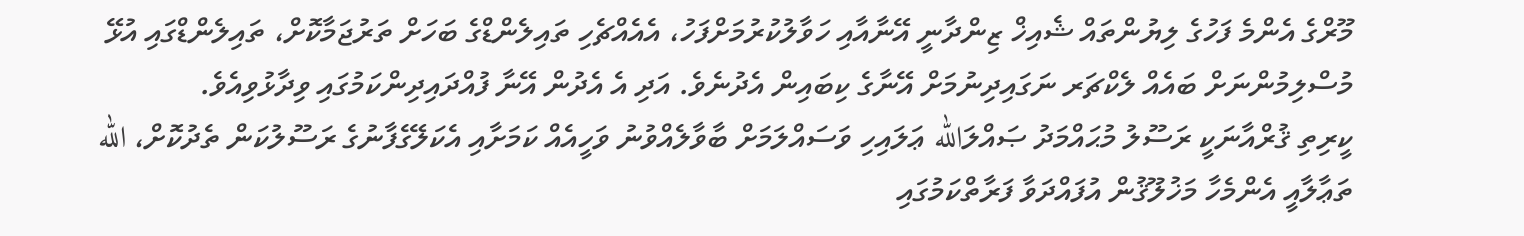މޫރްގެ އެންމެ ފަހުގެ ލިޔުންތައް ޝެއިޚް ޒިންދާނީ އޭނާއާއި ހަވާލުކުރުމަށްފަހު، އެއެއްޗެހި ތައިލެންޑްގެ ބަހަށް ތަރުޖަމާކޮށް، ތައިލެންޑްގައި އުޅޭ މުސްލިމުންނަށް ބައެއް ލެކްޗަރ ނަގައިދިނުމަށް އޭނާގެ ކިބައިން އެދުނެވެ. އަދި އެ އެދުން އޭނާ ފުއްދައިދިންކަމުގައި ވިދާޅުވިއެވެ.
ކީރިތި ޤުރްއާނަކީ ރަސޫލު މުޙައްމަދު ޞައްލަالله ޢަލައިހި ވަސައްލަމަށް ބާވާލެއްވުނު ވަހީއެއް ކަމަށާއި އެކަލޭގެފާނުގެ ރަސޫލުކަން ތެދުކޮށް، الله ތަޢާލާއީ އެންމެހާ މަޚުލޫޤުން އުފައްދަވާ ފަރާތްކަމުގައި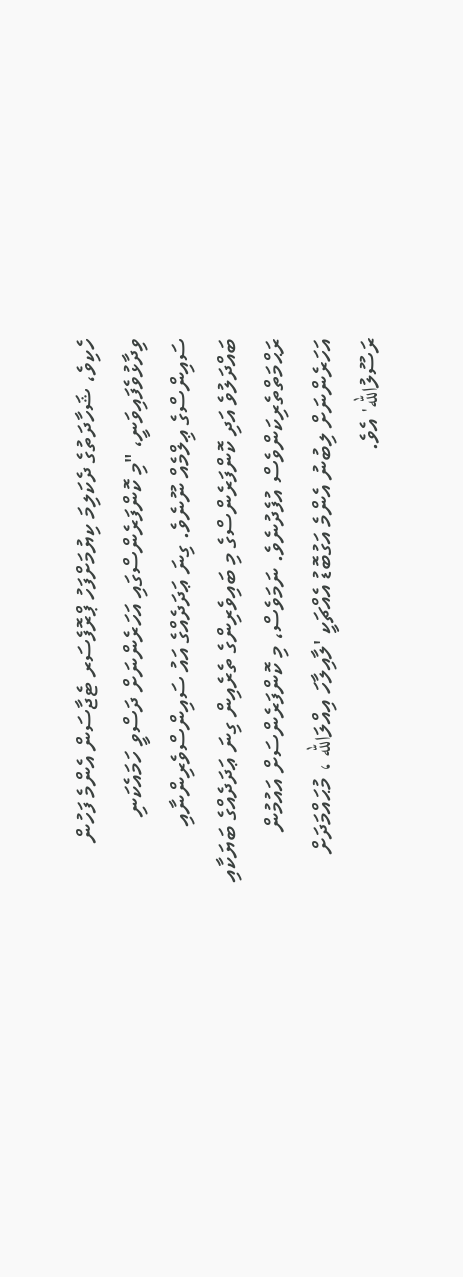ހެކިވެ، ޝަހާދަތުގެ ދެކަލިމަ ކިޔުމަށްފަހު ޕްރޮފެސަރ ޓެޖާސަން އެންމެ ފަހުން ވިދާޅުވެފައިވަނީ، "މި ކޮންފަރެންސްގައި އަހަރެންނަށް ދަސްވީ ހަމައެކަނި ސައިންސްގެ ޢިލްމެއް ނޫނެވެ. ގިނަ ޢަދަދެއްގެ އައު ސައިންސްވެރިންނާއި ބައްދަލުވެ އަދި ކޮންފަރެންސްގެ މި ބައިވެރިންގެ ތެރެއިން ގިނަ ޢަދަދެއްގެ ބަޔަކާއި ރަޙްމަތްތެރިކަންވެސް އުފެދުނެވެ. ނަމަވެސް، މި ކޮންފަރެންސަށް އައުމުން އަހަރެންނަށް ލިބުނު އެންމެ އަގުބޮޑު އެއްޗަކީ 'ލާއިލާހަ އިއްލަالله ، މުޙައްމަދަށް ރަސޫލުالله' އެވެ.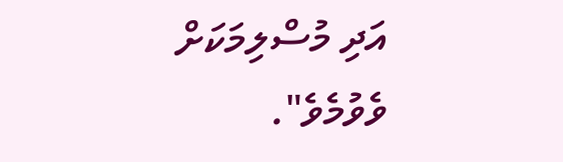އަދި މުސްލިމަކަށް ވެވުމެވެ".